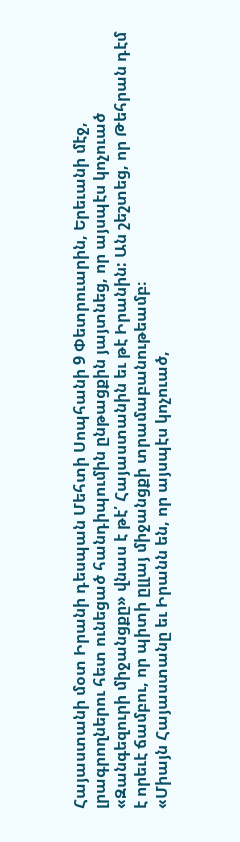Հայաստանի մօտ Իրանի դեսպան Մեհտի Սոպհանի 9 Փետրուարին, Երեւանի մէջ, լրագրողներու հետ ունեցած հանդիպումին ընթացքին յայտնեց, որ այսպէս կոչուած «Զանգեզուրի միջանցքը» վնաս է թէ՛ Հայաստանին եւ թէ Իրանին: Ան շեշտեց, որ Թեհրան դէմ է որեւէ ճամբու, որ պիտի ըլլայ միջանցքի տրամաբանութեամբ։
«Միայն Հայաստանը եւ Իրանն են, որ այսպէս կոչուած,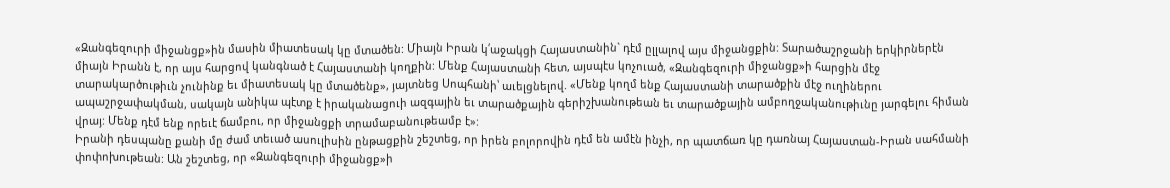«Զանգեզուրի միջանցք»ին մասին միատեսակ կը մտածեն: Միայն Իրան կ՛աջակցի Հայաստանին` դէմ ըլլալով այս միջանցքին: Տարածաշրջանի երկիրներէն միայն Իրանն է, որ այս հարցով կանգնած է Հայաստանի կողքին: Մենք Հայաստանի հետ, այսպէս կոչուած, «Զանգեզուրի միջանցք»ի հարցին մէջ տարակարծութիւն չունինք եւ միատեսակ կը մտածենք», յայտնեց Սոպհանի՝ աւելցնելով. «Մենք կողմ ենք Հայաստանի տարածքին մէջ ուղիներու ապաշրջափակման, սակայն անիկա պէտք է իրականացուի ազգային եւ տարածքային գերիշխանութեան եւ տարածքային ամբողջականութիւնը յարգելու հիման վրայ: Մենք դէմ ենք որեւէ ճամբու, որ միջանցքի տրամաբանութեամբ է»:
Իրանի դեսպանը քանի մը ժամ տեւած ասուլիսին ընթացքին շեշտեց, որ իրեն բոլորովին դէմ են ամէն ինչի, որ պատճառ կը դառնայ Հայաստան-Իրան սահմանի փոփոխութեան: Ան շեշտեց, որ «Զանգեզուրի միջանցք»ի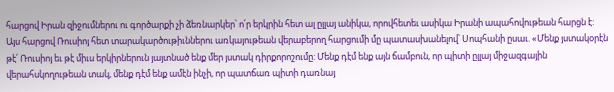հարցով Իրան զիջումներու ու գործարքի չի ձեռնարկեր՝ ո՛ր երկրին հետ ալ ըլլայ անիկա, որովհետեւ ասիկա Իրանի ապահովութեան հարցն է: Այս հարցով Ռուսիոյ հետ տարակարծութիւններու առկայութեան վերաբերող հարցումի մը պատասխանելով՝ Սոպհանի ըսաւ. «Մենք յստակօրէն թէ՛ Ռուսիոյ եւ թէ միւս երկիրներուն յայտնած ենք մեր յստակ դիրքորոշումը: Մենք դէմ ենք այն ճամբուն, որ պիտի ըլլայ միջազգային վերահսկողութեան տակ, մենք դէմ ենք ամէն ինչի, որ պատճառ պիտի դառնայ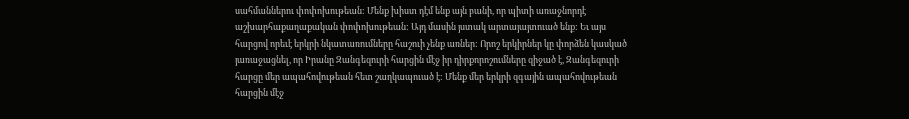սահմաններու փոփոխութեան: Մենք խիստ դէմ ենք այն բանի, որ պիտի առաջնորդէ աշխարհաքաղաքական փոփոխութեան: Այդ մասին յստակ արտայայտուած ենք: Եւ այս հարցով որեւէ երկրի նկատառումները հաշուի չենք առներ: Որոշ երկիրներ կը փորձեն կասկած յառաջացնել, որ Իրանը Զանգեզուրի հարցին մէջ իր դիրքորոշումները զիջած է, Զանգեզուրի հարցը մեր ապահովութեան հետ շաղկապուած է: Մենք մեր երկրի զգային ապահովութեան հարցին մէջ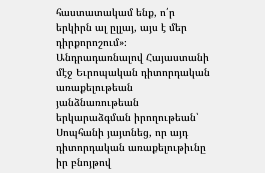հաստատակամ ենք, ո՛ր երկիրն ալ ըլլայ, այս է մեր դիրքորոշում»։
Անդրադառնալով Հայաստանի մէջ Եւրոպական դիտորդական առաքելութեան յանձնառութեան երկարաձգման իրողութեան՝ Սոպհանի յայտնեց, որ այդ դիտորդական առաքելութիւնը իր բնոյթով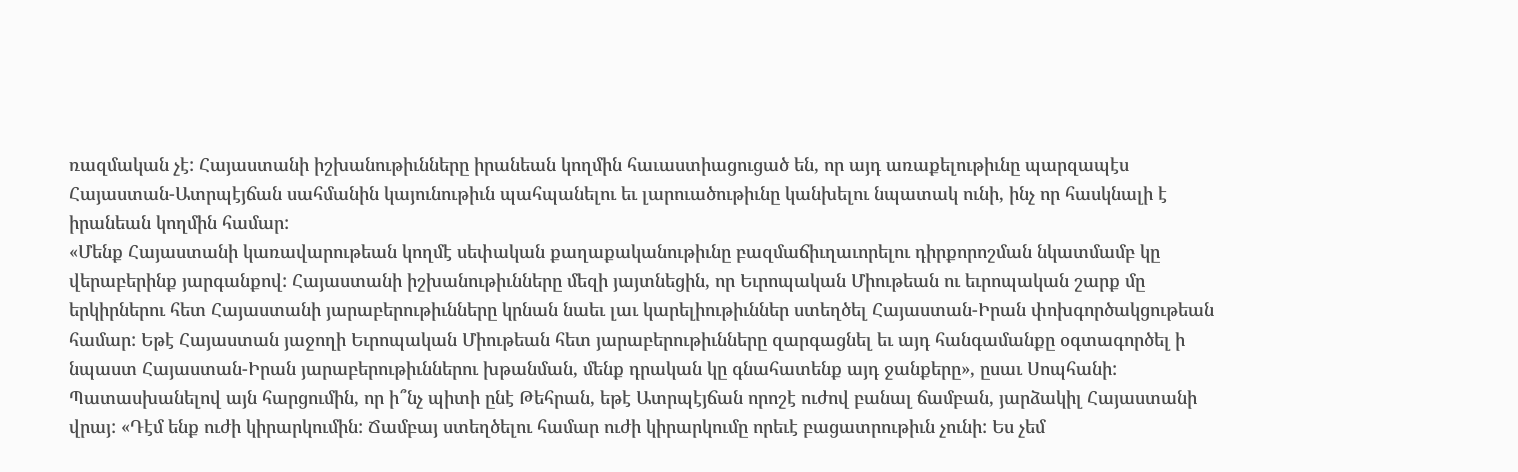ռազմական չէ: Հայաստանի իշխանութիւնները իրանեան կողմին հաւաստիացուցած են, որ այդ առաքելութիւնը պարզապէս Հայաստան-Ատրպէյճան սահմանին կայունութիւն պահպանելու եւ լարուածութիւնը կանխելու նպատակ ունի, ինչ որ հասկնալի է իրանեան կողմին համար:
«Մենք Հայաստանի կառավարութեան կողմէ սեփական քաղաքականութիւնը բազմաճիւղաւորելու դիրքորոշման նկատմամբ կը վերաբերինք յարգանքով: Հայաստանի իշխանութիւնները մեզի յայտնեցին, որ Եւրոպական Միութեան ու եւրոպական շարք մը երկիրներու հետ Հայաստանի յարաբերութիւնները կրնան նաեւ լաւ կարելիութիւններ ստեղծել Հայաստան-Իրան փոխգործակցութեան համար: Եթէ Հայաստան յաջողի Եւրոպական Միութեան հետ յարաբերութիւնները զարգացնել եւ այդ հանգամանքը օգտագործել ի նպաստ Հայաստան-Իրան յարաբերութիւններու խթանման, մենք դրական կը գնահատենք այդ ջանքերը», ըսաւ Սոպհանի:
Պատասխանելով այն հարցումին, որ ի՞նչ պիտի ընէ Թեհրան, եթէ Ատրպէյճան որոշէ ուժով բանալ ճամբան, յարձակիլ Հայաստանի վրայ: «Դէմ ենք ուժի կիրարկումին: Ճամբայ ստեղծելու համար ուժի կիրարկումը որեւէ բացատրութիւն չունի: Ես չեմ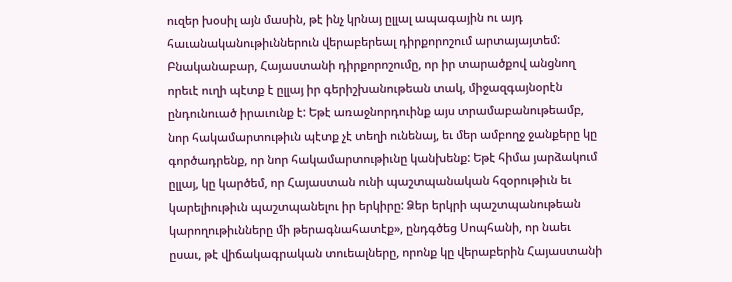ուզեր խօսիլ այն մասին, թէ ինչ կրնայ ըլլալ ապագային ու այդ հաւանականութիւններուն վերաբերեալ դիրքորոշում արտայայտեմ: Բնականաբար, Հայաստանի դիրքորոշումը, որ իր տարածքով անցնող որեւէ ուղի պէտք է ըլլայ իր գերիշխանութեան տակ, միջազգայնօրէն ընդունուած իրաւունք է: Եթէ առաջնորդուինք այս տրամաբանութեամբ, նոր հակամարտութիւն պէտք չէ տեղի ունենայ, եւ մեր ամբողջ ջանքերը կը գործադրենք, որ նոր հակամարտութիւնը կանխենք: Եթէ հիմա յարձակում ըլլայ, կը կարծեմ, որ Հայաստան ունի պաշտպանական հզօրութիւն եւ կարելիութիւն պաշտպանելու իր երկիրը: Ձեր երկրի պաշտպանութեան կարողութիւնները մի թերագնահատէք», ընդգծեց Սոպհանի, որ նաեւ ըսաւ, թէ վիճակագրական տուեալները, որոնք կը վերաբերին Հայաստանի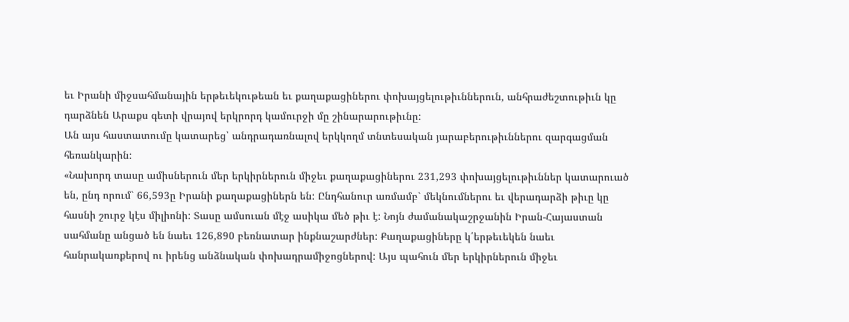եւ Իրանի միջսահմանային երթեւեկութեան եւ քաղաքացիներու փոխայցելութիւններուն, անհրաժեշտութիւն կը դարձնեն Արաքս գետի վրայով երկրորդ կամուրջի մը շինարարութիւնը:
Ան այս հաստատումը կատարեց՝ անդրադառնալով երկկողմ տնտեսական յարաբերութիւններու զարգացման հեռանկարին:
«Նախորդ տասը ամիսներուն մեր երկիրներուն միջեւ քաղաքացիներու 231,293 փոխայցելութիւններ կատարուած են, ընդ որում` 66,593ը Իրանի քաղաքացիներն են: Ընդհանուր առմամբ` մեկնումներու եւ վերադարձի թիւը կը հասնի շուրջ կէս միլիոնի: Տասը ամսուան մէջ ասիկա մեծ թիւ է: Նոյն ժամանակաշրջանին Իրան-Հայաստան սահմանը անցած են նաեւ 126,890 բեռնատար ինքնաշարժներ: Քաղաքացիները կ՛երթեւեկեն նաեւ հանրակառքերով ու իրենց անձնական փոխադրամիջոցներով: Այս պահուն մեր երկիրներուն միջեւ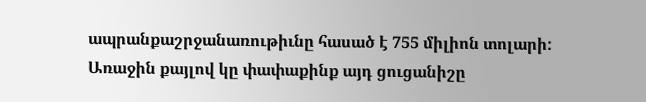ապրանքաշրջանառութիւնը հասած է 755 միլիոն տոլարի: Առաջին քայլով կը փափաքինք այդ ցուցանիշը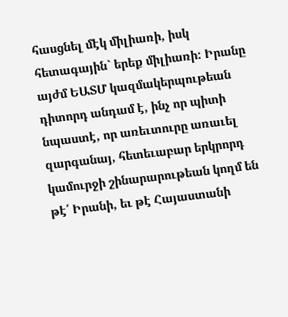հասցնել մէկ միլիառի, իսկ հետագային` երեք միլիառի: Իրանը այժմ ԵԱՏՄ կազմակերպութեան դիտորդ անդամ է, ինչ որ պիտի նպաստէ, որ առեւտուրը առաւել զարգանայ, հետեւաբար երկրորդ կամուրջի շինարարութեան կողմ են թէ՛ Իրանի, եւ թէ Հայաստանի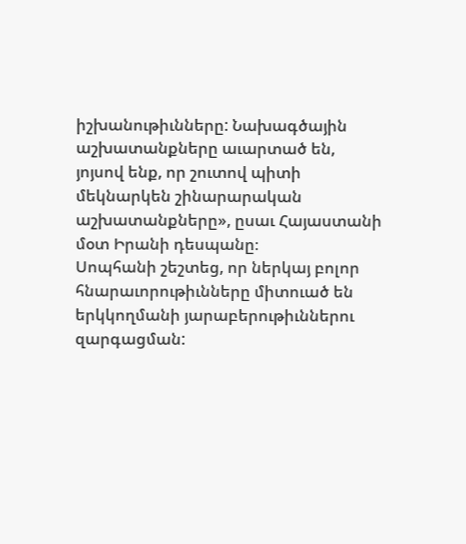իշխանութիւնները: Նախագծային աշխատանքները աւարտած են, յոյսով ենք, որ շուտով պիտի մեկնարկեն շինարարական աշխատանքները», ըսաւ Հայաստանի մօտ Իրանի դեսպանը։
Սոպհանի շեշտեց, որ ներկայ բոլոր հնարաւորութիւնները միտուած են երկկողմանի յարաբերութիւններու զարգացման: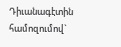Դիւանագէտին համոզումով`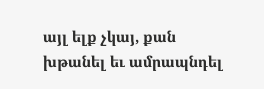այլ ելք չկայ, քան խթանել եւ ամրապնդել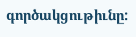գործակցութիւնը: